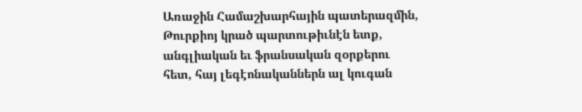Առաջին Համաշխարհային պատերազմին, Թուրքիոյ կրած պարտութիւնէն ետք, անգլիական եւ ֆրանսական զօրքերու հետ, հայ լեգէոնականներն ալ կուգան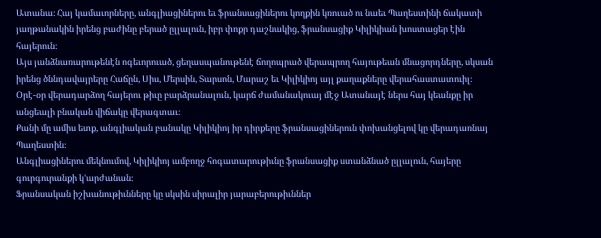Ատանա։ Հայ կամաւորները, անգլիացիներու եւ ֆրանսացիներու կողքին կռուած ու նաեւ Պաղեստինի ճակատի յաղթանակին իրենց բաժինը բերած ըլլալուն, իբր փոքր դաշնակից, ֆրանսացիք Կիլիկիան խոստացեր էին հայերուն։
Այս յանձնառարութենէն ոգեւորուած, ցեղասպանութենէ ճողոպրած վերապրող հայութեան մնացորդները, սկսան իրենց ծննդավայրերը Հաճըն, Սիս, Մերսին, Տարսոն, Մարաշ եւ Կիլիկիոյ այլ քաղաքները վերահաստատուիլ։
Օրէ-օր վերադարձող հայերու թիւը բարձրանալուն, կարճ ժամանակուայ մէջ Ատանայէ ներս հայ կեանքը իր անցեալի բնական վիճակը վերագտաւ։
Քանի մը ամիս ետք, անգլիական բանակը Կիլիկիոյ իր դիրքերը ֆրանսացիներուն փոխանցելով կը վերադառնայ Պաղեստին։
Անգլիացիներու մեկնումով, Կիլիկիոյ ամբողջ հոգատարութիւնը ֆրանսացիք ստանձնած ըլլալուն, հայերը գուրգուրանքի կ'արժանան։
Ֆրանսական իշխանութիւնները կը սկսին սիրալիր յարաբերութիւններ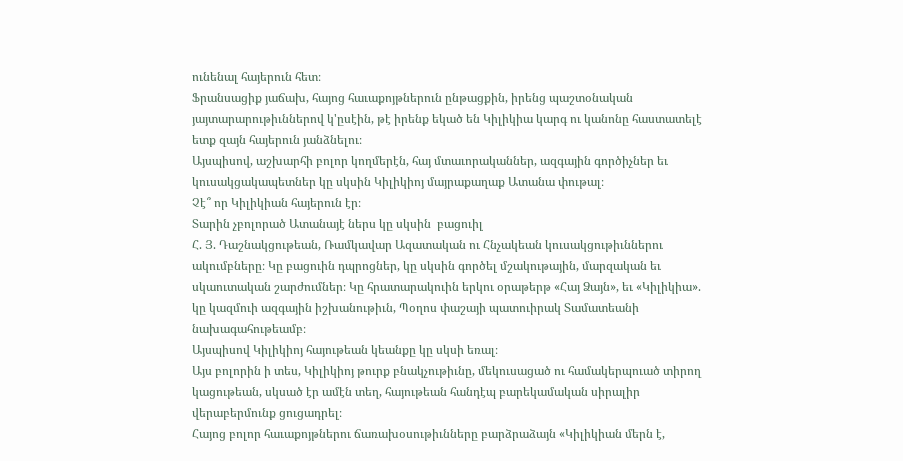ունենալ հայերուն հետ։
Ֆրանսացիք յաճախ, հայոց հաւաքոյթներուն ընթացքին, իրենց պաշտօնական յայտարարութիւններով կ'ըսէին, թէ իրենք եկած են Կիլիկիա կարգ ու կանոնը հաստատելէ ետք զայն հայերուն յանձնելու։
Այսպիսով, աշխարհի բոլոր կողմերէն, հայ մտաւորականներ, ազգային գործիչներ եւ կուսակցակապետներ կը սկսին Կիլիկիոյ մայրաքաղաք Ատանա փութալ։
Չէ՞ որ Կիլիկիան հայերուն էր։
Տարին չբոլորած Ատանայէ ներս կը սկսին  բացուիլ
Հ. Յ. Դաշնակցութեան, Ռամկավար Ազատական ու Հնչակեան կուսակցութիւններու ակումբները։ Կը բացուին դպրոցներ, կը սկսին գործել մշակութային, մարզական եւ սկաուտական շարժումներ։ Կը հրատարակուին երկու օրաթերթ «Հայ Ձայն», եւ «Կիլիկիա». կը կազմուի ազգային իշխանութիւն, Պօղոս փաշայի պատուիրակ Տամատեանի նախագահութեամբ։
Այսպիսով Կիլիկիոյ հայութեան կեանքը կը սկսի եռալ։
Այս բոլորին ի տես, Կիլիկիոյ թուրք բնակչութիւնը, մեկուսացած ու համակերպուած տիրող կացութեան, սկսած էր ամէն տեղ, հայութեան հանդէպ բարեկամական սիրալիր վերաբերմունք ցուցադրել։
Հայոց բոլոր հաւաքոյթներու ճառախօսութիւնները բարձրաձայն «Կիլիկիան մերն է,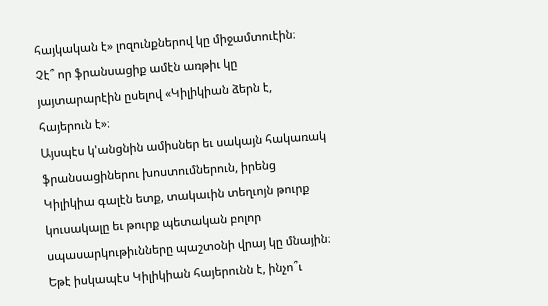հայկական է» լոզունքներով կը միջամտուէին։
Չէ՞ որ ֆրանսացիք ամէն առթիւ կը յայտարարէին ըսելով «Կիլիկիան ձերն է, հայերուն է»։
Այսպէս կ'անցնին ամիսներ եւ սակայն հակառակ ֆրանսացիներու խոստումներուն, իրենց Կիլիկիա գալէն ետք, տակաւին տեղւոյն թուրք կուսակալը եւ թուրք պետական բոլոր սպասարկութիւնները պաշտօնի վրայ կը մնային։
Եթէ իսկապէս Կիլիկիան հայերունն է, ինչո՞ւ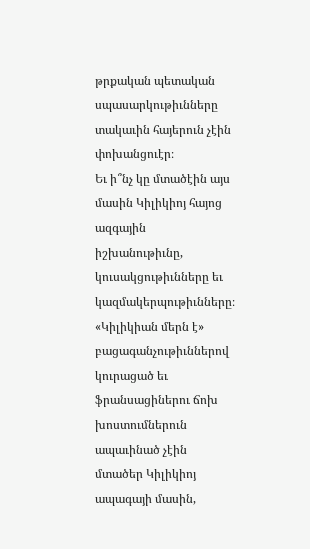թրքական պետական սպասարկութիւնները տակաւին հայերուն չէին փոխանցուէր։
Եւ ի՞նչ կը մտածէին այս մասին Կիլիկիոյ հայոց ազգային իշխանութիւնը, կուսակցութիւնները եւ կազմակերպութիւնները։
«Կիլիկիան մերն է» բացագանչութիւններով կուրացած եւ ֆրանսացիներու ճոխ խոստումներուն ապաւինած չէին մտածեր Կիլիկիոյ ապագայի մասին,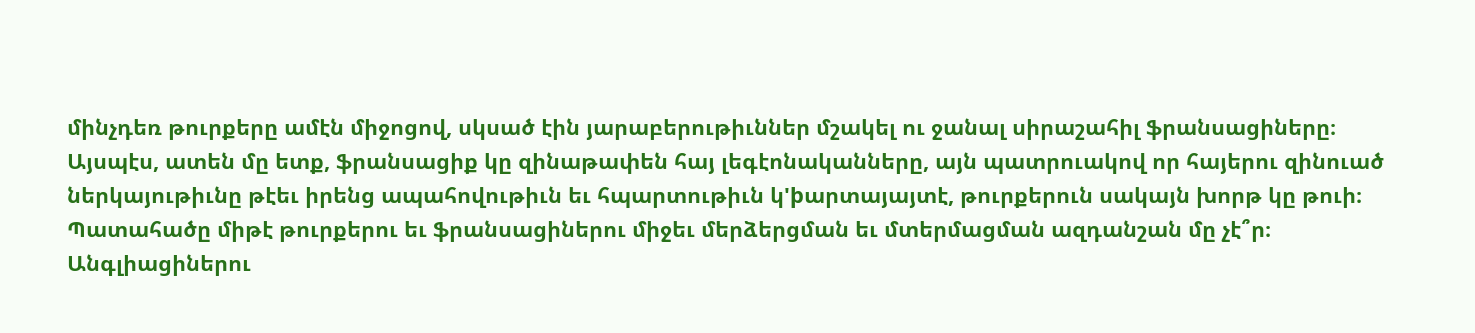մինչդեռ թուրքերը ամէն միջոցով, սկսած էին յարաբերութիւններ մշակել ու ջանալ սիրաշահիլ ֆրանսացիները։
Այսպէս, ատեն մը ետք, ֆրանսացիք կը զինաթափեն հայ լեգէոնականները, այն պատրուակով որ հայերու զինուած ներկայութիւնը թէեւ իրենց ապահովութիւն եւ հպարտութիւն կ'þարտայայտէ, թուրքերուն սակայն խորթ կը թուի։
Պատահածը միթէ թուրքերու եւ ֆրանսացիներու միջեւ մերձերցման եւ մտերմացման ազդանշան մը չէ՞ր։
Անգլիացիներու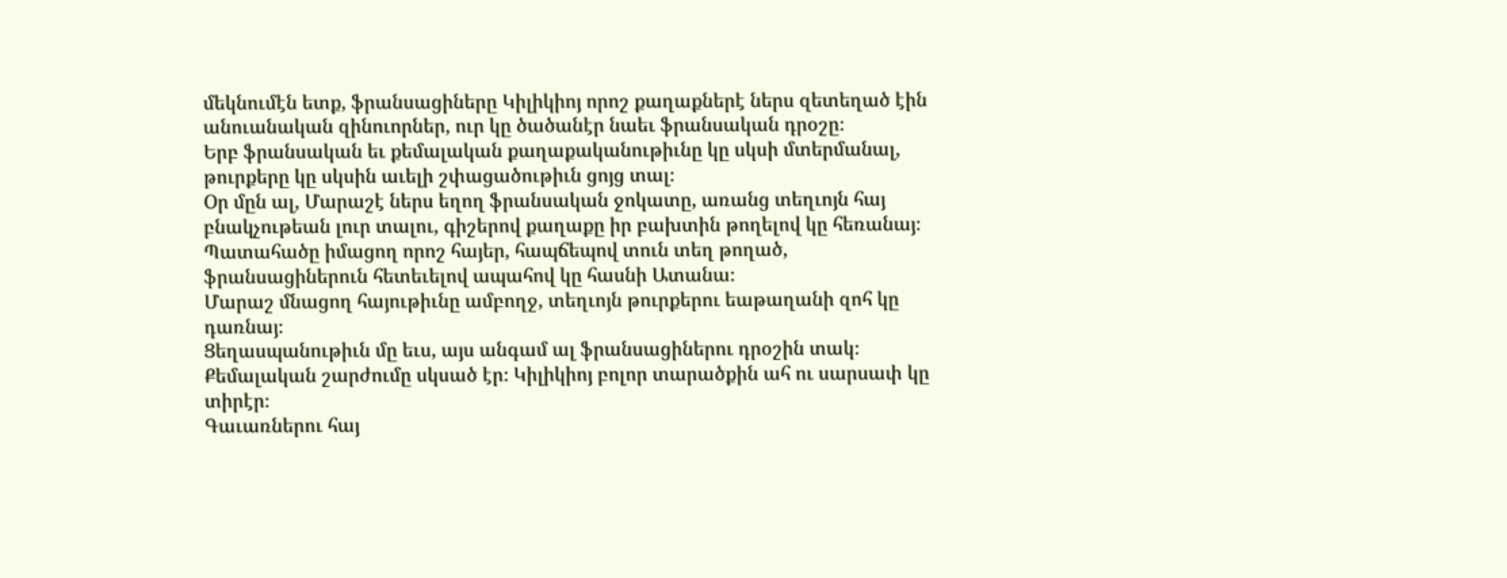մեկնումէն ետք, ֆրանսացիները Կիլիկիոյ որոշ քաղաքներէ ներս զետեղած էին անուանական զինուորներ, ուր կը ծածանէր նաեւ ֆրանսական դրօշը։
Երբ ֆրանսական եւ քեմալական քաղաքականութիւնը կը սկսի մտերմանալ, թուրքերը կը սկսին աւելի շփացածութիւն ցոյց տալ։
Օր մըն ալ, Մարաշէ ներս եղող ֆրանսական ջոկատը, առանց տեղւոյն հայ բնակչութեան լուր տալու, գիշերով քաղաքը իր բախտին թողելով կը հեռանայ։ Պատահածը իմացող որոշ հայեր, հապճեպով տուն տեղ թողած, ֆրանսացիներուն հետեւելով ապահով կը հասնի Ատանա։
Մարաշ մնացող հայութիւնը ամբողջ, տեղւոյն թուրքերու եաթաղանի զոհ կը դառնայ։
Ցեղասպանութիւն մը եւս, այս անգամ ալ ֆրանսացիներու դրօշին տակ։
Քեմալական շարժումը սկսած էր։ Կիլիկիոյ բոլոր տարածքին ահ ու սարսափ կը տիրէր։
Գաւառներու հայ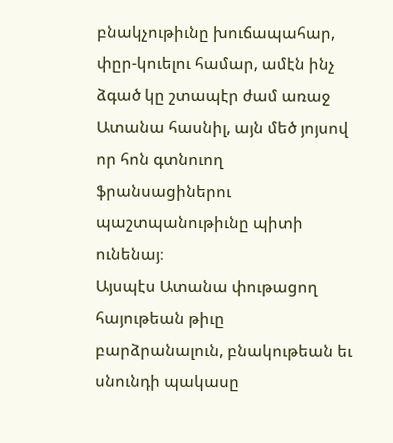բնակչութիւնը խուճապահար, փըր-կուելու համար, ամէն ինչ ձգած կը շտապէր ժամ առաջ Ատանա հասնիլ, այն մեծ յոյսով որ հոն գտնուող ֆրանսացիներու պաշտպանութիւնը պիտի ունենայ։
Այսպէս Ատանա փութացող հայութեան թիւը բարձրանալուն, բնակութեան եւ սնունդի պակասը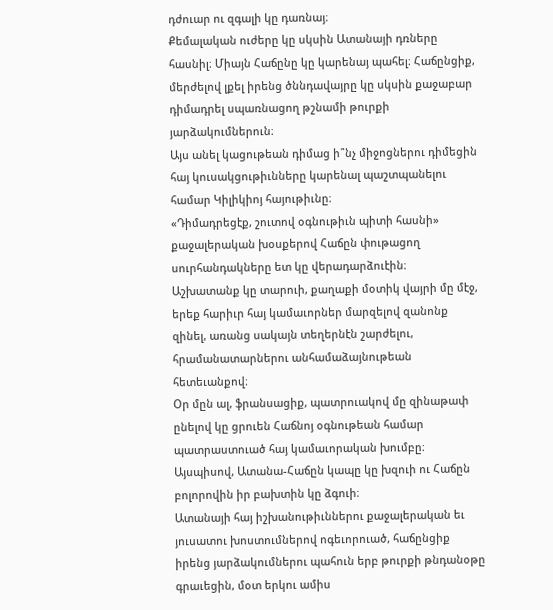դժուար ու զգալի կը դառնայ։
Քեմալական ուժերը կը սկսին Ատանայի դռները հասնիլ։ Միայն Հաճընը կը կարենայ պահել։ Հաճընցիք, մերժելով լքել իրենց ծննդավայրը կը սկսին քաջաբար դիմադրել սպառնացող թշնամի թուրքի յարձակումներուն։
Այս անել կացութեան դիմաց ի՞նչ միջոցներու դիմեցին հայ կուսակցութիւնները կարենալ պաշտպանելու համար Կիլիկիոյ հայութիւնը։
«Դիմադրեցէք, շուտով օգնութիւն պիտի հասնի» քաջալերական խօսքերով Հաճըն փութացող սուրհանդակները ետ կը վերադարձուէին։
Աշխատանք կը տարուի, քաղաքի մօտիկ վայրի մը մէջ, երեք հարիւր հայ կամաւորներ մարզելով զանոնք զինել, առանց սակայն տեղերնէն շարժելու, հրամանատարներու անհամաձայնութեան հետեւանքով։
Օր մըն ալ, ֆրանսացիք, պատրուակով մը զինաթափ ընելով կը ցրուեն Հաճնոյ օգնութեան համար պատրաստուած հայ կամաւորական խումբը։
Այսպիսով, Ատանա-Հաճըն կապը կը խզուի ու Հաճըն բոլորովին իր բախտին կը ձգուի։
Ատանայի հայ իշխանութիւններու քաջալերական եւ յուսատու խոստումներով ոգեւորուած, հաճընցիք իրենց յարձակումներու պահուն երբ թուրքի թնդանօթը գրաւեցին, մօտ երկու ամիս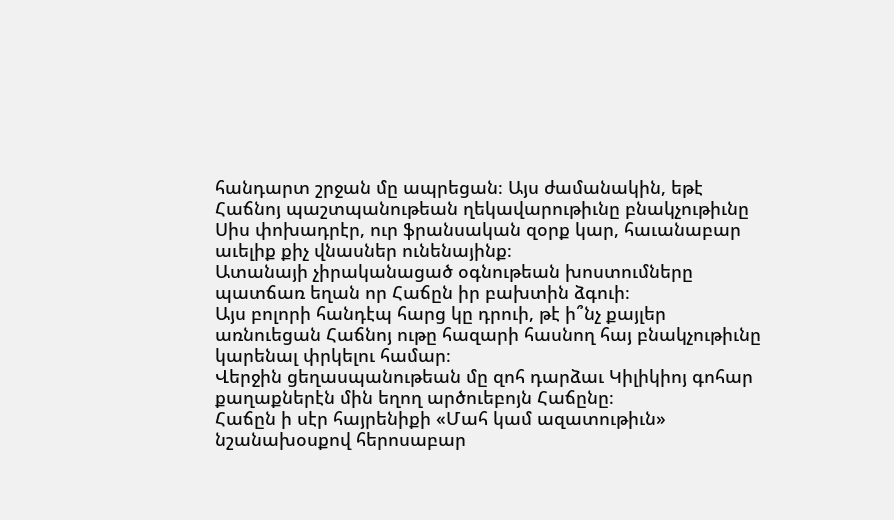հանդարտ շրջան մը ապրեցան։ Այս ժամանակին, եթէ Հաճնոյ պաշտպանութեան ղեկավարութիւնը բնակչութիւնը Սիս փոխադրէր, ուր ֆրանսական զօրք կար, հաւանաբար աւելիք քիչ վնասներ ունենայինք։
Ատանայի չիրականացած օգնութեան խոստումները պատճառ եղան որ Հաճըն իր բախտին ձգուի։
Այս բոլորի հանդէպ հարց կը դրուի, թէ ի՞նչ քայլեր առնուեցան Հաճնոյ ութը հազարի հասնող հայ բնակչութիւնը կարենալ փրկելու համար։
Վերջին ցեղասպանութեան մը զոհ դարձաւ Կիլիկիոյ գոհար քաղաքներէն մին եղող արծուեբոյն Հաճընը։
Հաճըն ի սէր հայրենիքի «Մահ կամ ազատութիւն» նշանախօսքով հերոսաբար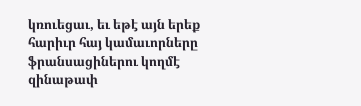կռուեցաւ, եւ եթէ այն երեք հարիւր հայ կամաւորները ֆրանսացիներու կողմէ զինաթափ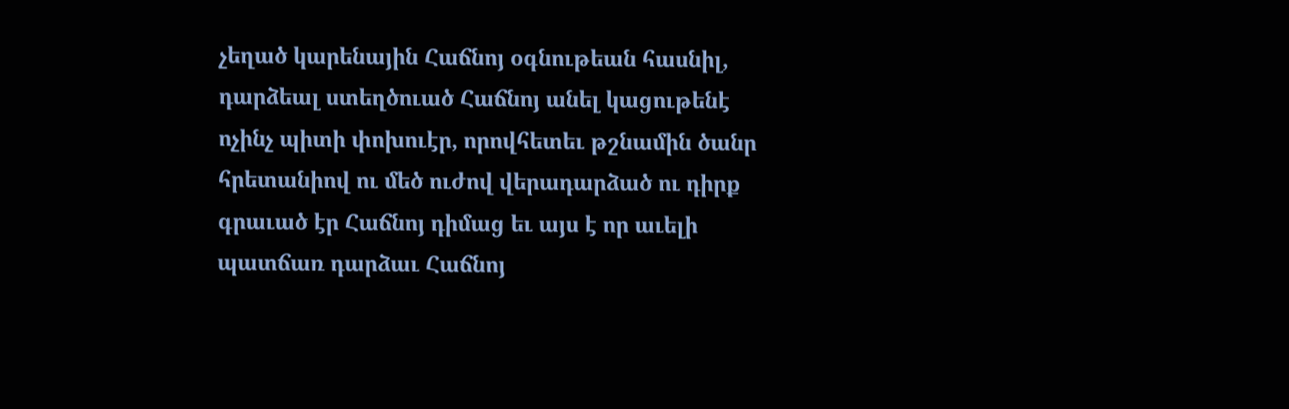չեղած կարենային Հաճնոյ օգնութեան հասնիլ, դարձեալ ստեղծուած Հաճնոյ անել կացութենէ ոչինչ պիտի փոխուէր, որովհետեւ թշնամին ծանր հրետանիով ու մեծ ուժով վերադարձած ու դիրք գրաւած էր Հաճնոյ դիմաց եւ այս է որ աւելի պատճառ դարձաւ Հաճնոյ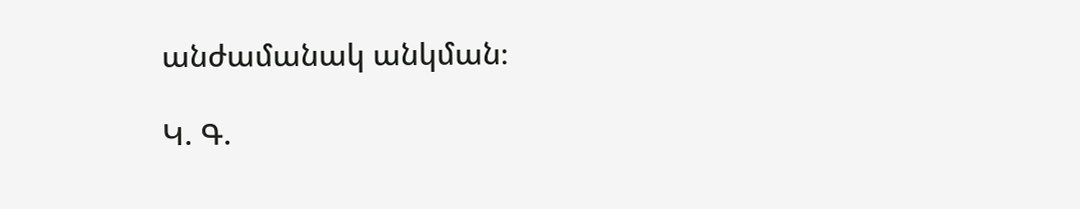անժամանակ անկման։

Կ. Գ.